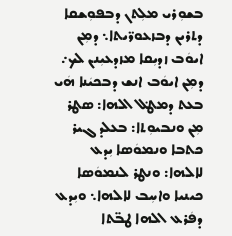ܒܫܘܼܪܝ ܡܠܼܬܢ ܕܒܦܘܼܫܩܐ ܕܬܪܝܢ ܕܒܙܥܘܪ̈ܝܬܐ܆ ܕܡܼܢ ܐܝܘܿܒ ܙܕܝܼܩܐ ܡܙܕܥܝܼܢܢ ܠܟ܇ ܕܡܼܢ ܐܝܘܿܒ ܐܢܫ ܕܒܟܝܿܢܐ ܗܿܝ ܒܥܬ ܕܡܛ݀ܠ ܐܠܗܐ: ܣܛܪ ܡܼܢ ܘܢܒܝܘܼܬܐ: ܒܥܠܕ ܓܝܪ ܟܬܒܐ ܘܢܡܘܿܣܐ ܝܼܕܥ ܠܐܠܗܐ: ܘܢܛܪ ܠܢܡܘܿܣܐ ܟܝܢܝܐ ܘܐܚܼܒ ܠܐܠܗܐ܆ ܘܝܼܕܥ ܕܦܿܪܥ ܐܠܗܐ ܛܒ̈ܬܐ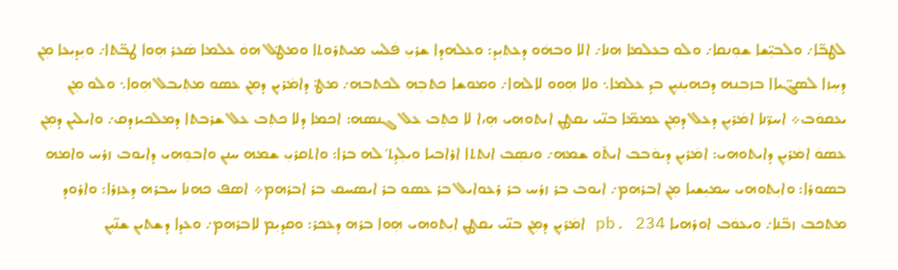ܠܛܒ̈ܐ܇ ܘܠܒܝܼ̈ܫܐ ܫܘܼܢܩܐ܇ ܘܠܘ ܒܥܠܡܐ ܗܢܐ܇ ܐܠܐ ܘܒܗܿܘ ܕܥܬܝܼܕ: ܘܥܠܗܕܐ ܫܪܝܼ ܦܿܠܚ ܡܝܬܪܘܬܐ ܘܡܛ݀ܠ ܗܘܿ ܥܠܡܐ ܣܿܥܪ ܗܼܘܐ ܛܒ̈ܬܐ܇ ܘܝܼܕܝܼܥܐ ܡܼܢ ܕܚܼܙܐ ܠܣܓ̈ܝܐܐ ܒܙܒܢܗ ܕܟܗܝܼܢܝܼܢ ܒܕ ܥܠܡܐ܆ ܘܠܐ ܗܼܘܘ ܠܐܠܗܐ܇ ܘܡܘܫܐ ܟܬܒܼܗ ܠܟܬܒܗ܇ ܡܛ݀ ܕܐܡܿܪܝܼܢ ܕܡܼܢ ܥܣܘ ܡܬܼܝܒܠ ܗܼܘܐ܆ ܘܠܘ ܡܼܢ ܝܥܩܘܿܒ܀ ܐܚܪ̈ܢܐ ܐܡܿܪܝܼܢ ܕܥܠ ܕܡܼܢ ܥܡܡ̈ܐ ܒܢ̈ܝ ܝܩܛܢ ܐܝܬܘܗܝ ܗܼ،ܐ ܠܐ ܟܬܼܒ ܥܠ ܓܢܣܗ: ܐܟܡܐ ܕܠܐ ܟܬܼܒ ܥܠ ܫܪܒܬܐ ܕܡܠܟܝܙܕܩ܇ ܘܐܝܠܝܢ ܕܡܼܢ ܥܣܘܿ ܐܡܿܪܝܼܢ ܕܐܝܬܘܗܝ: ܐܡܿܪܝܼܢ ܕܝܘܿܒܒ ܐܝܬ̄ܘ ܫܡܗ܇ ܘܢܣܼܒ ܐܢܬܬܐ ܐܪܐܒܝܐ ܘܝܠܼܕܬ݀ ܠܗ ܒܪܐ: ܘܐܬܩܪܝܼ ܫܡܗ ܚܢܢ ܘܐܒܘܼܗܝ ܕܐܝܘܒ ܙܪܚ ܘܐܡܗ ܒܣܘܪܐ: ܘܐܝܼܬܘܗܝ ܚܡܝܼܫܝܐ ܡܼܢ ܐܒܪܗܡ܇ ܐܝܘܒ ܒܪ ܙܪܚ ܒܪ ܪܥܘܐܝܠ ܒܪ ܥܣܘ ܒܪ ܐܝܣܚܩ ܒܪ ܐܒܪܗܡ܀ ܐܣܦ ܟܗܢܐ ܚܒܪܗ ܕܥܙܪܐ: ܘܐܪܘܕ ܡܬܟܒ ܙܒ̈ܢܐ܇ ܘܝܥܘܿܒ ܐܘܪܗܝܐ pb. 234 ܐܡܿܪܝܼܢ ܕܡܼܢ ܒܢ̈ܝ ܝܩܛܢ ܐܝܼܬܘܗܝ ܗܼܘܐ ܒܪܗ ܕܥܟܪ: ܘܩܕܝܼܡ ܠܐܒܪܗܡ܇ ܘܥܕܐ ܕܫܬܝܢ ܫܢ̈ܝܼܢ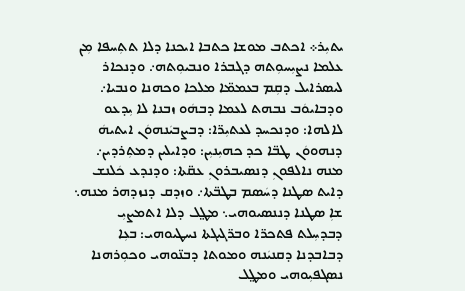ܝܬܝܼܪ܀ ܐܟܬܒ ܡܘܫܐ ܟܬܒܐ ܐܝܟܢܐ ܕܠܐ ܬܬܼܚܦܐ ܡܼܢ ܥܠܡܐ ܢܨܝܼܚܘܼܬܗ ܕܓܒܪܐ ܘܢܒܝܘܼܬܗ܇ ܘܕܢܟܐܪ ܠܝܣܪܐܝܠ ܕܩܼܡ ܒܥܡܡ̈ܐ ܡܠܟܐ ܘܟܗܢܐ ܘܢܒܝܐ܇ ܘܕܒܐܝܘܿܒ ܢܒܗܬ ܠܥܡܐ ܕܒܗܿܘ ܙܒܢܐ ܠܐ ܝܼܕܥܘ ܠܐܠܗܐ: ܘܕܢܟܚܕ ܠܥܬܝܼܪ̈ܐ: ܕܒܨܒܝܿܢܗܘܿܢ ܐܝܬܝܗܿ ܕܢܗܘܘܿܢ ܛܒ̈ܐ ܟܕ ܟܗܝܼܢܝܼܢ: ܘܕܐܝܠܝܢ ܕܡܬܼܪܕܝܢ܇ ܡܢܗ ܢܐܠܦܘܢܼ ܕܢܣܝܒܪܘܢܼ ܥܩ̈ܬܐ: ܘܕܢܕܥ ܟܿܠܢܫ ܕܐܝܬ ܣܛܢܐ ܕܚܿܣܡ ܒܛܒ̈ܬܐ܇ ܘܙܕܩ ܕܢܙܕܗܪ ܡܢܗ܆ ܫܐܼ ܣܛܢܐ ܕܢܢܣܝܘܗܝ܆ ܡܛ݀ܠ ܕܠܐ ܐܬܡܨܝܼ ܕܒܕܚܼܠܬ ܦܬܟܪ̈ܐ ܘܒܪ̈ܓܝܓܬܐ ܢܚܛܝܘܗܝ: ܒܥܼܐ ܕܒܐܒܕܢܐ ܕܩܢܝܿܢܗ ܘܡܘܬܐ ܕܒܢ̈ܘܗܝ ܘܟܘܼܪܗܢܐ ܢܣܓܦܝܼܘܗܝ ܘܡܛ݀ܠ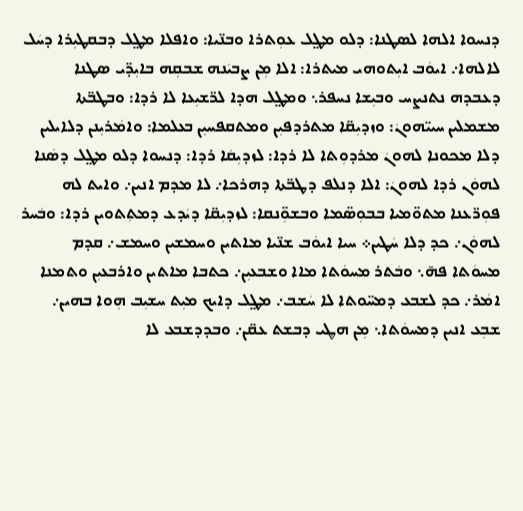ܕܢܚܘܐ ܐܠܗܐ ܠܣܛܢܐ: ܕܠܘ ܡܛ݀ܠ ܥܘܼܬܪܐ ܘܒܢ̈ܝܐ: ܘܐܦܠܐ ܡܛ݀ܠ ܕܒܩܛܝܼܪܐ ܕܚܿܠ ܠܐܠܗܐ܇ ܐܝܘܿܒ ܐܝܼܬܘܗܝ ܡܝܬܪܐ: ܐܠܐ ܡܼܢ ܨܒܝܿܢܗ ܫܒܩܼܗ ܒܐܝܼܕ̈ܝ ܣܛܢܐ ܕܥܒܕܗ ܢܬܢܨܚ ܘܒܝܼܫܐ ܢܚܦܪ܆ ܘܡܛ݀ܠ ܗܕܐ ܠܪ̈ܫܝܼܥܐ ܠܐ ܪܕܐ: ܘܒܛܒ̈ܬܐ ܡܫܡܠܝܢ ܚܝܝ̈ܗܘܢܿ: ܘܙܕܝܼܩ̈ܐ ܡܬܪܕܦܝܼܢ ܘܡܬܩܦܚܝܼܢ ܒܥܠܡܐ: ܘܐܡܿܪܝܼܢܢ ܕܠܐܝܠܝܢ ܕܠܐ ܡܟܘܢܐ ܠܗܘܢܿ ܡܪܕܘܼܬܐ ܠܐ ܪܕܐ: ܠܙܕܝܼܩܿܐ ܪܕܐ: ܕܢܚܘܐ ܕܠܘ ܡܛ݀ܠ ܕܣܿܢܐ ܠܗܘܿܢ ܪܕܐ ܠܗܘܢܿ: ܐܠܐ ܕܢܠܦ ܕܛܒ̈ܬܐ ܕܗܪܟܐ܇ ܠܐ ܡܕܡ ܐܢܝܢ܇ ܘܐܝܬ ܠܗ ܦܘܼܪ̈ܥܢܐ ܡܬܘ̈ܡܝܐ ܒܒܘܼܣ̈ܡܐ ܘܒܫܘܼ̈ܢܩܐ: ܠܙܕܝܼܩ̈ܐ ܕܝܿܕܥ ܕܡܬܼܬܘܝܢ ܪܕܐ: ܘܒܿܚܪ ܠܗܘܿܢ܇ ܟܕ ܕܠܐ ܚܿܛܝܢ܀ ܚܝܐ ܐܝܘܿܒ ܫܢ̈ܝܐ ܡܐܬܝܢ ܘܚܡܫܝܢ ܘܚܡܫ܇ ܩܕܡ ܡܚܘܿܬܐ ܦܗ̄܆ ܘܒܿܬܪ ܡܚܘܿܬܐ ܡܐܐ ܘܫܒܥܝܼܢ܇ ܟܬܒܐ ܡܐܬܝܢ ܘܐܪܒܥܝܼܢ ܘܬܡܢܐ ܐܡܿܪ܇ ܟܕ ܠܫܒܥ ܕܡܚ̈ܘܬܐ ܠܐ ܚܿܫܒ܇ ܡܛ݀ܠ ܕܐܝܟ ܡܝܼܬ ܚܫܝܼܒ ܗܼܘܐ ܒܗܝܢ܇ ܫܒܼܥ ܐܢܝܢ ܕܡܚܘܿܬܐ܆ ܡܼܢ ܗܜܝ ܕܒܫܬ ܥܩ̈ܢ܇ ܘܒܕܕܫܒܥ ܠܐ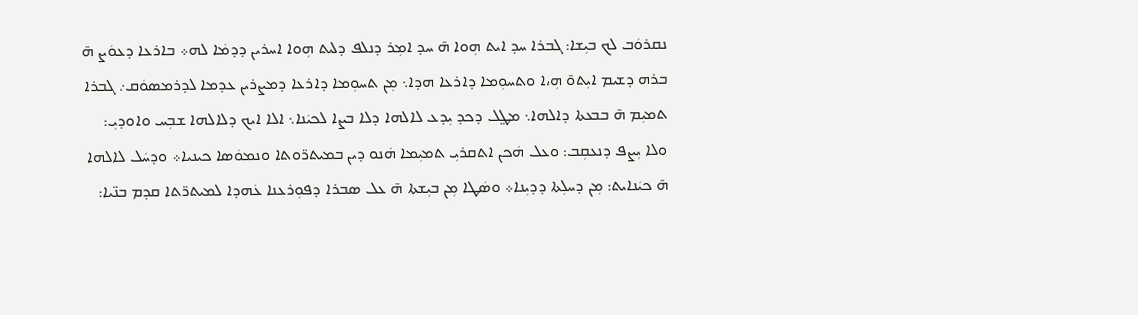ܢܩܪܘܿܒ ܠܟ ܒܝܼܫܐ: ܓܒܪܐ ܚܕ ܐܝܬ ܗܼܘܐ ܗ̄ ܚܕ ܐܡܼܪ ܕܢܠܦ ܕܠܝܬ ܗܼܘܐ ܐܚܪܝܢ ܕܕܡܿܐ ܠܗ܀ ܒܐܪܥܐ ܕܥܘܿܨ ܗ̄ ܒܪܗ ܕܫܝܡ ܐܝܼܬܘ̄ ܗܼ،ܐ ܘܬܚܘܼܡܐ ܕܐܪܥܐ ܗܕܐ܆ ܡܼܢ ܬܚܘܼܡܐ ܕܐܪܥܐ ܕܡܨܪܝܢ ܥܕܡܐ ܠܕܪܡܣܘܿܩ܇ ܓܒܪܐ ܬܡܝܼܡ ܗ̄ ܒܒܥܬܐ ܕܐܠܗܐ܆ ܡܛ݀ܠ ܕܟܕ ܝܼܕܥ ܠܐܠܗܐ ܕܠܐ ܒܨܐ ܠܟܝܿܢܐ܆ ܐܠܐ ܐܝܟ ܕܠܐܠܗܐ ܫܒܼܚ ܘܐܘܕܝܼ: ܘܠܐ ܝܼܨܦ ܕܢܥܩܼܒ: ܘܥܠ ܗܿܟܢ ܐܬܩܪܝܼ ܬܡܝܼܡܐ ܗܿܢܘ ܕܝܢ ܒܡܝܬܪ̈ܘܬܐ ܘܢܡܘܿܣܐ ܟܝܢܝܐ܀ ܘܕܚܿܠ ܠܐܠܗܐ ܗ̄ ܟܝܿܢܐܝܬ: ܡܼܢ ܕܚܠܼܬܐ ܕܕܝܼܢܐ܀ ܘܣܿܛܐ ܡܼܢ ܒܝܼܫܬܐ ܗ̄ ܥܠ ܣܒܪܐ ܕܦܘܼܪܥܢܐ ܥܿܗܕܐ ܠܡܝܬܪ̈ܬܐ ܩܕܡ ܒܢ̈ܝܐ: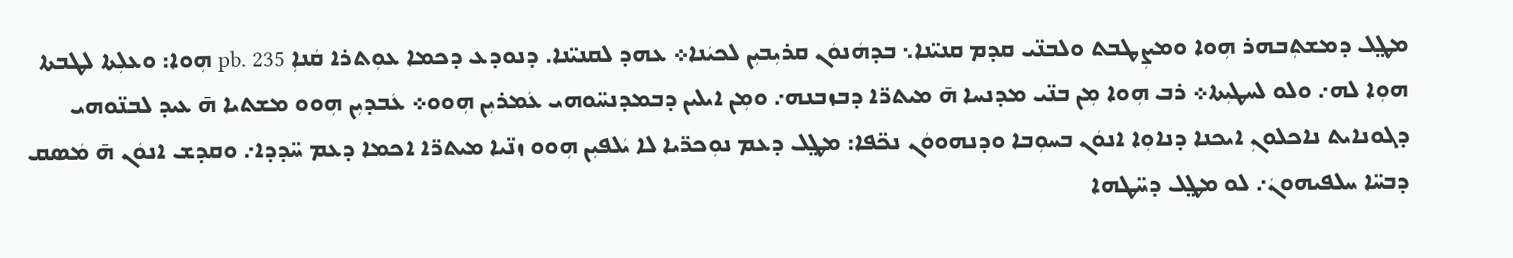ܡܛ݀ܠ ܕܡܫܬܼܒܗܪ ܗܼܘܐ ܘܡܨܼܛܒܬ ܘܠܒܢ̈ܝ ܩܕܡ ܩܢܝ̈ܢܐ܆ ܒܕܗܿܢܘܿܢ ܩܪܝܼܒܝܼܢ ܠܟܝܿܢܐ܀ ܥܗܕ ܠܩܢܝ̈ܢܐ. ܕܢܘܕܥ ܕܟܡܐ ܥܘܼܬܪܐ ܩܿܢܐܼ pb. 235 ܗܼܘܐ: ܘܥܠܼܬܐ ܠܛܒܬܐ ܗܘܼܐ ܠܗ܇ ܘܠܘ ܠܚܛܝܼܬܐ܀ ܪܒ ܗܼܘܐ ܡܼܢ ܒܢ̈ܝ ܡܕܢܚܐ ܗ̄ ܡܝܬܪ̈ܐ ܕܒܙܒܢܗ܇ ܘܡܼܢ ܐܝܠܝܢ ܕܒܡܕܢܚ̈ܘܗܝ ܥܿܡܪܝܼܢ ܗܼܘܘ܀ ܥܿܒܕܝܼܢ ܗܼܘܘ ܡܫܬܝܐ ܗ̄ ܥܝܕ ܠܒܢ̈ܘܗܝ ܕܓܘܢܐܝܬ ܢܐܟܠܘܢܼ ܐܝܟܢܐ ܕܢܐܘܼܐ ܐܢܘܿܢ ܒܚܘܼܒܐ ܘܕܢܗܘܘܿܢ ܢܟ̈ܦܐ: ܡܛ݀ܠ ܕܥܡ ܢܘܼܟܪ̈ܝܐ ܠܐ ܝܿܠܦܝܼܢ ܗܼܘܘ ܙܢ̈ܝܐ ܡܝܬܪ̈ܐ ܐܟܡܐ ܕܥܡ ܚ̈ܕܕܐ܇ ܘܩܕܫ ܐܢܘܿܢ ܗ̄ ܡܿܣܩ ܕܒܚ̈ܐ ܚܠܦܝܗܘܢܿ܇ ܠܘ ܡܛ݀ܠ ܕܚ̈ܛܗܐ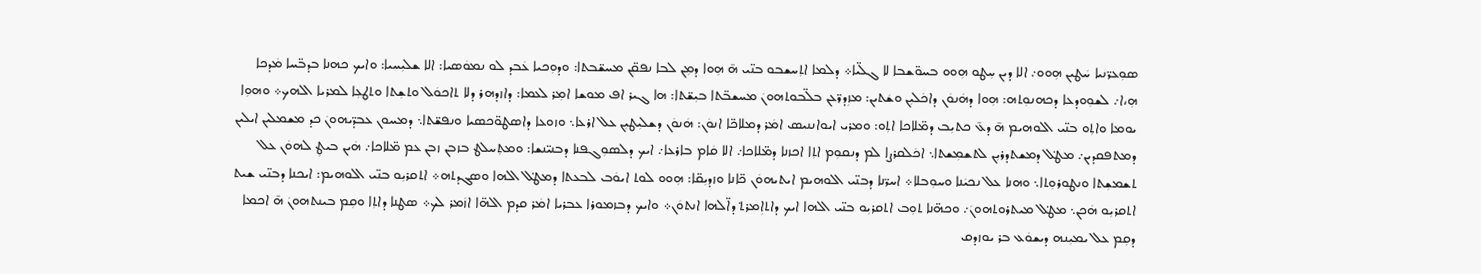ܣܘܼܥܪ̈ܢܝܐ ܚܿܛܝܢ ܗܼܘܘ܇ ܐܠܐ ܕܝܢ ܚܼܛܘ ܗܼܘܘ ܒܚܘ̈ܫܒܐ ܠܐ ܓܠ̈ܝܐ܀ ܕܠܡܐ ܐܬܼܚܫܒܘ ܒܢ̈ܝ ܗ̄ ܗܼܘܐ ܕܡܼܢ ܠܒܐ ܢܦܩ̈ܢ ܡܚܫ̈ܒܬܐ: ܘܕܘܼܟܝܐ ܥܿܒܕ ܠܘ ܢܡܘܿܣܝܐ: ܐܠܐ ܫܠܝܼܚܝܐ: ܘܐܝܟ ܟܗܢܐ ܒܕܒ̈ܚܐ ܡܿܕܟܐ ܗܼ،ܐ܇ ܠܫܘܼܘܕܥܐ ܕܟܗܢܘܼܬܗ: ܗܼܘܐ ܕܗܿܢܘܿܢ ܕܐܟܿܠܝܼܢ ܘܫܿܬܝܢ: ܡܙܼܕܪ̈ܥܢ ܒܠ̈ܒܘܬܗܘܢܿ ܡܚܫܒ̈ܬܐ ܒܝܼܫ̈ܬܐ: ܗܐ ܓܝܪ ܐܦ ܡܘܫܐ ܐܡܼܪ ܠܥܡܐ: ܕܐܙܕܗܪ ܕܠܐ ܬܐܟܘܿܠ ܘܬܫܼܬܐ ܘܬܛܥܼܐ ܠܡܪܝܐ ܐܠܗܟ܀ ܘܗܘܼܐ ܝܘܡܐ ܘܐܬܼܘ ܒܢ̈ܝ ܐܠܘܗܝܡ ܗ̄ ܕܥ̄ ܟܬܝܼܒ ܕܡ̈ܠܐܟܐ ܐܬܼܘ: ܘܡܪܝ ܐܝܘܐܢܢܝܣ ܐܡܿܪ ܕܡܠܐܟ̈ܐ ܐܢܘܿܢ: ܗܿܢܘܿܢ ܕܫܠܝܼܛܝܼܢ ܥܠ ܐܪܥܐ܆ ܘܙܘܥܐ ܕܐܣܛܘ̈ܟܣܝܐ ܘܢܦܫ̈ܬܐ܆ ܕܡܚܘܢ ܥܒܕ̈ܝܗܘܢܿ ܟܕ ܡܫܡܠܝܢ ܐܝܠܝܢ ܕܡܬܦܩܕܝܢ܇ ܡܛ݀ܠ ܕܡܫܬܕܪܝܼܢ ܠܬܫܡܼܫܬܐ܆ ܐܟܿܠܩܪܨܐ ܠܡ ܕܢܩܘܼܡ ܐܬܼܐ ܐܟܙܢܐ ܕܡ̈ܠܐܟܐ܇ ܐܠܐ ܩܿܐܡ ܒܐܪܥܐ܇ ܐܝܟ ܕܠܣܘܼܓܦܢܐ ܕܒܢܝ̈ܢܫܐ: ܘܡܬܼܚܠܛ ܒܙܒܢ ܙܒܢ ܥܡ ܡ̈ܠܐܟܐ܇ ܗܿܝܢ ܒܝܛܼ ܠܗܘܿܢ ܥܠ ܬܫܡܫܼܬܐ ܘܢܛܘܪܘܼܬܐ܆ ܘܗܢܐ ܥܠ ܢܟܝܿܢܐ ܘܚܘܼܒܠܐ܀ ܐܚܪ̈ܢܐ ܕܒܢ̈ܝ ܐܠܘܗܝܡ ܐܝܬܝܗܘܿܢ ܟ̈ܐܢܐ ܘܙܕܝܼܩ̈ܐ: ܗܼܘܘ ܠܘܬ ܐܝܘܿܒ ܠܒܥܬܐ ܕܡܛ݀ܠ ܐܠܗܐ ܘܣܓܕܬܗ܀ ܐܬܩܪܝܼܘ ܒܢ̈ܝ ܐܠܘܗܝܡ: ܐܝܟܢܐ ܕܒܢ̈ܝ ܫܝܬ ܐܬܩܪܝܼܘ ܗܿܟܢ܆ ܡܛ݀ܠ ܡܝܬܪܘܬܗܘܢܿ܇ ܘܟܗ̈ܢܐ ܬܘܼܒ ܐܬܩܪܝܼܘ ܒܢ̈ܝ ܐܠܗܐ ܐܝܟ ܕܐܬܐܼܡܪܬ݀ ܕܐ̈ܠܗܐ ܐܢܬܘܿܢ܀ ܘܐܝܟ ܕܒܙܡܘܪܐ ܥܒܪܝܐ ܐܡܿܪ ܩܕܡ ܐܠܗ̈ܐ ܐܙܿܡܪ ܠܟ܀ ܣܛܢܐ ܕܐܬܼܐ ܘܩܼܡ ܒܝܢܬܗܘܢܿ ܗ̄ ܐܟܡܐ ܕܩܼܡ ܥܠ ܝܡܝܼܢܗ ܕܝܫܘܿܥ ܒܪ ܝܘܙܕܩ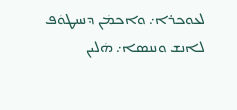ܠܥܘܟܪܐ܇ ܘܐܟܡܿܢ ܕܢܚܛܘܿܦ ܠܐܢܫ ܘܢܢܣܐ܇ ܗܿܠܝܢ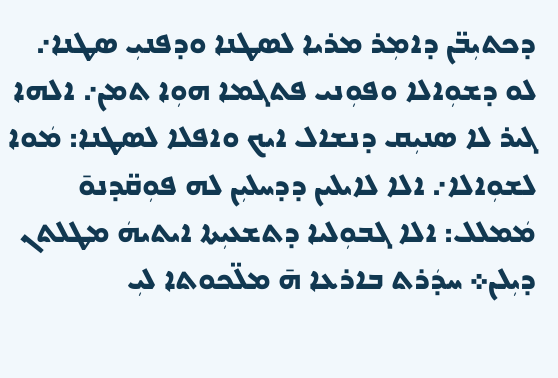ܕܟܬܝܼܒ̈ܢ ܕܐܡܼܪ ܡܪܝܐ ܠܣܛܢܐ ܘܕܦܢܝܼ ܣܛܢܐ܇ ܠܘ ܕܫܘܼܐܠܐ ܘܦܘܼܢܝ ܦܬܓܡܐ ܗܘܼܐ ܬܡܢ܇ ܐܠܗܐ ܓܝܪ ܠܐ ܣܢܝܼܩ ܕܢܫܐܠ ܐܝܟ ܘܐܦܠܐ ܠܣܛܢܐ: ܡܿܘܐ ܠܫܘܼܐܠܐ܇ ܐܠܐ ܠܐܝܠܝܢ ܕܕܚܠܝܼܢ ܠܗ ܦܘܼܩ̈ܕܢܘ̄ ܡܿܡܠܠ: ܐܠܐ ܓܒܘܼܠܝܐ ܕܬܫܥܝܼܬܐ ܐܝܬܝܗܿ ܡܛܠܬܢ ܕܝܼܠܢ܀ ܚܕܿܪܬ ܒܐܪܥܐ ܗ̄ ܡܠ̈ܟܘܬܐ ܠܝܼ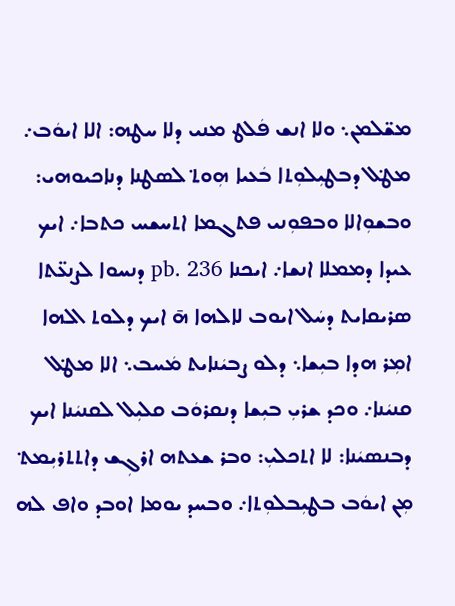ܡܫ̈ܠܡܢ܆ ܘܠܐ ܐܢܫ ܦܿܠܛ ܡܢܝ ܕܠܐ ܚܛܗ: ܐܠܐ ܐܝܘܿܒ܇ ܡܛ݀ܠ ܕܒܛܝܼܠܘܼܬܐ ܒܿܥܝܐ ܗܼܘܬ݀ ܠܣܛܢܐ ܕܢܐܟܝܘܗܝ: ܘܒܫܘܼܐܠܐ ܘܒܦܘܼܢܝ ܦܬܓܡܐ ܐܬܚܫܚ ܟܬܒܐ܇ ܐܝܟ ܥܝܕܐ ܕܡܡܠܐ ܐܢܫܐ܇ ܐܝܟܢܐ pb. 236 ܕܢܚܘܐ ܠܨܢܥ̈ܬܐ ܣܪܝܩܐܝܬ ܕܚܿܠ ܐܝܘܒ ܠܐܠܗܐ ܗ̄ ܐܝܟ ܕܠܘܬ ܐܠܗܐ ܐܡܼܪ ܗܕܐ ܒܝܼܫܐ܆ ܕܠܘ ܨܒܝܿܢܐܝܬ ܡܿܚܒ܆ ܐܠܐ ܡܛ݀ܠ ܩܢܝܿܢܐ܇ ܘܟܕ ܫܪܝܼ ܒܝܼܫܐ ܕܢܩܪܘܿܒ ܩܠܝܼܠ ܠܩܢܝܿܢܐ ܐܝܟ ܕܒܢܣܝܿܢܐ: ܠܐ ܐܬܟܠܝܼ: ܘܒܪ ܫܥܬܗ ܐܪܓܼܫ ܕܐܬܬܪܝܼܡܬ݀ ܡܼܢ ܐܝܘܿܒ ܒܛܝܼܒܠܘܼܬܐ܇ ܘܒܚܕ ܝܘܡܐ ܐܘܒܕ ܘܐܦ ܠܗ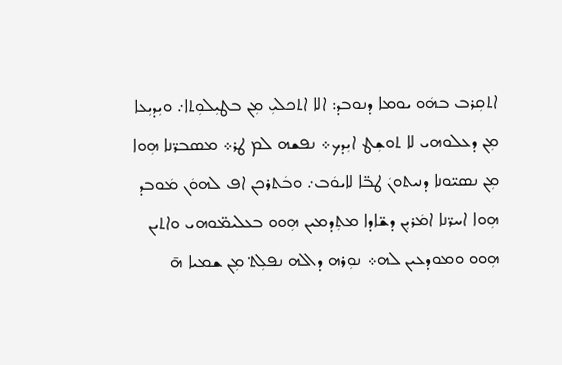ܐܬܩܼܪܒ ܒܗܿܘ ܝܘܡܐ ܕܢܘܒܕ: ܐܠܐ ܐܬܟܠܝܼ ܡܼܢ ܒܛܝܼܠܘܼܬܐ܇ ܘܝܼܕܝܼܥܐ ܡܼܢ ܕܥܠܘܗܝ ܠܐ ܬܘܫܼܛ ܐܝܼܕܟ܀ ܢܦܫܗ ܠܡ ܛܪ܀ ܡܣܒܪ̈ܢܐ ܗܼܘܐ ܡܼܢ ܢܣܝ̈ܘܢܐ ܕܢܝܬܘܢܿ ܛܒ̈ܐ ܠܐܝܘܿܒ܇ ܘܒܿܬܪܟܢ ܐܦ ܠܗܘܿܢ ܡܿܘܒܕ ܗܼܘܐ ܐܚܪ̈ܢܐ ܐܡܿܪܝܼܢ ܕܫ̈ܐܕܐ ܡܬܼܕܡܝܢ ܗܼܘܘ ܒܥܠܝܡ̈ܘܗܝ ܘܐܬܝܢ ܗܼܘܘ ܘܡܘܕܥܝܢ ܠܗ܀ ܢܘܼܪܗ ܕܐܠܗ ܢܦܠܼܬ݀ ܡܼܢ ܫܡܝܐ ܗ̄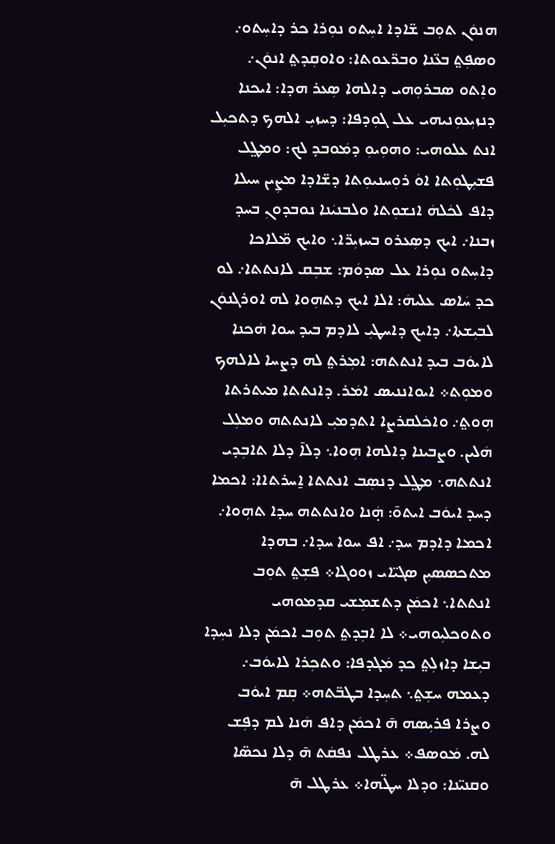ܗܢܘܿܢ ܬܘܼܒ ܫ̈ܐܕܐ ܐܚܼܬܘ ܢܘܼܪܐ ܟܪ ܕܐܚܼܬܘ܇ ܘܣܦܼܬ݀ ܒܥ̈ܢܐ ܘܒܪ̈ܥܘܬܐ: ܘܐܘܩܼܕܬ݀ ܐܢܘܿܢ܇ ܘܐܼܬܘ ܣܒܪܘܼܗܝ ܕܐܠܗܐ ܣܼܥܪ ܗܕܐ: ܐܝܟܢܐ ܕܢܙܝܼܥܘܼܢܝܗܝ ܥܠ ܓܘܼܕܦܐ: ܕܚܙܝܼ ܐܠܗܟ ܕܬܟܝܼܠ ܐܢܬ ܥܠܘܗܝ: ܘܗܘܼܝܘܼ ܕܡܿܘܒܕ ܠܟ: ܘܡܛ݀ܠ ܦܫܝܼܛܘܼܬܐ ܐܘܿ ܪܘܼܚܢܝܘܼܬܐ ܕܫ̈ܐܕܐ ܡܨܼܝܢ ܚܝܠܐ ܕܐܦ ܠܟܿܠܗܿ ܐܢܫܘܼܬܐ ܘܠܒܢܝܿܢܐ ܢܘܒܕܘܢܼ ܒܚܕ ܙܒܢܐ܇ ܐܝܟ ܕܣܼܥܪܘ ܒܚܙܝܼܪ̈ܐ܆ ܘܐܝܟ ܡ̈ܠܐܟܐ ܕܐܚܼܬܘ ܢܘܼܪܐ ܥܠ ܣܕܘܿܡ: ܫܒܼܩ ܠܐܢܬܬܐ܇ ܠܘ ܟܕ ܚܿܐܣ ܥܠܝܗܿ: ܐܠܐ ܐܝܟ ܕܬܗܼܘܐ ܠܗ ܐܘܪܓܢܘܿܢ ܠܒܝܼܫܬܐ܇ ܕܐܝܟ ܕܐܚܛܝܼ ܠܐܕܡ ܒܝܕ ܚܘܐ ܗܿܟܢܐ ܠܐܝܘܿܒ ܒܝܕ ܐܢܬܬܗ: ܐܡܼܪܬ݀ ܠܗ ܕܨܚܐ ܠܐܠܗܟ ܘܡܘܼܬ܀ ܐܝܘܐܢܢܝܣ ܐܡܿܪ. ܕܐܢܬܬܐ ܡܝܬܪܬܐ ܗܼܘܬ݀܇ ܘܐܟܿܠܩܪܨܐ ܐܬܕܡܝܼ ܠܐܢܬܬܗ ܘܡܠܼܠ ܗܿܠܝܢ. ܘܨܒܝܢܐ ܕܐܠܗܐ ܗܼܘܐ܆ ܕܠܐ̄ ܕܠܐ ܬܐܒܼܕܝ ܐܢܬܬܗ܆ ܡܛ݀ܠ ܕܢܣܼܒ ܐܢܬܬܐ ܐ̱ܚܪܬܐܐ: ܐܟܡܐ ܕܚܕ ܐܝܘܿܒ ܐܝܬܘ̄: ܗ̣ܿܢܐ ܘܐܢܬܬܗ ܚܕܐ ܬܗܼܘܐ܇ ܐܟܡܐ ܕܐܕܡ ܚܕ܇ ܐܦ ܚܘܐ ܚܕܐ܇ ܒܗܕܐ ܡܬܟܣܣܝܼܢ ܣܓܝ̈ܐܝ ܙܘܘܓܐ܀ ܦܫܼܬ݀ ܬܘܼܒ ܐܢܬܬܐ܆ ܐܟܡܿܢ ܕܬܫܡܼܫܝ ܩܕܡܘܗܝ ܘܬܘܟܠܝܼܘܗܝ܀ ܠܐ ܐܒܼܕܬ݀ ܬܘܼܒ ܐܟܡܿܢ ܕܠܐ ܢܚܼܕܐ ܒܝܼܫܐ ܕܐܙܠܼܬ݀ ܟܕ ܡܿܓܕܦܐ: ܘܬܟܼܪܐ ܠܐܝܘܿܒ܇ ܕܥܡܗ ܚܫܼܬ݀܆ ܬܚܼܕܐ ܒܛܒ̈ܬܗ܀ ܩܼܡ ܐܝܘܿܒ ܘܨܪܐ ܦܪܝܼܣܗ ܗ̄ ܐܟܡܿܢ ܕܐܦ ܗܿܢܐ ܠܡ ܕܦܼܫ ܠܗ. ܡܿܘܣܦ܀ ܥܪܛܠ ܢܦܩܿܬ ܗ̄ ܕܠܐ ܢܟܣ̈ܐ ܘܩܢܝ̈ܢܐ: ܘܕܠܐ ܚܛ̈ܗܐ܀ ܥܪܛܠ ܗ̄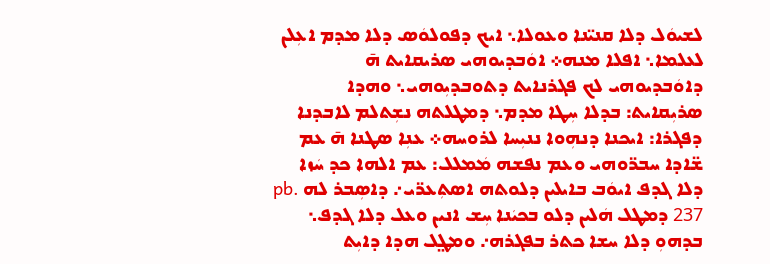ܠܫܝܘܿܠ ܕܠܐ ܩܢܝ̈ܢܐ ܘܥܘܠܐ܆ ܐܝܟ ܕܦܘܠܘܿܣ ܕܠܐ ܡܕܡ ܐܥܼܠܢ ܠܥܠܡܐ܆ ܐܦܠܐ ܡܢܗ܀ ܐܘܿܒܕܝܘܗܝ ܣܪܝܩܐܝܬ ܗ̄ ܕܐܘܿܒܕܝܘܗܝ ܠܟ ܦܓܪܢܐܝܬ ܕܬܘܒܕܝܼܘܗܝ܆ ܘܗܕܐ ܣܪܝܼܩܐܝܬ: ܒܕܠܐ ܚܼܛܐ ܡܕܡ܆ ܕܡܛܠܬܗ ܢܫܼܬܠܡ ܠܐܒܕܢܐ ܕܦܓܪܐ: ܐܝܟܢܐ ܕܢܗܼܘܐ ܢܢܝܼܚܐ ܠܪܘܚܗ܀ ܥܢܼܐ ܣܛܢܐ ܗ̄ ܥܡ ܫ̈ܐܕܐ ܚܒܪ̈ܘܗܝ ܘܥܡ ܢܦܫܗ ܡܿܡܠܠ: ܥܡ ܐܠܗܐ ܟܕ ܚܿܙܐ ܕܠܐ ܓܕܦ ܐܝܘܿܒ ܒܐܝܠܝܢ ܕܠܘܬܗ ܐܣܬܼܥܪ̈ܝ܇ ܕܐܣܼܒܪ ܠܗ pb. 237 ܕܡܛܠ ܗܿܠܝܢ ܕܠܘ ܒܟܝܿܢܐ ܚܼܫ ܐܢܝܢ ܘܥܠ ܕܠܐ ܓܕܦ܆ ܒܕܗܘܼ ܕܠܐ ܚܫܐ ܟܬܪ ܒܦܓܪܗ܇ ܘܡܛ݀ܠ ܗܕܐ ܕܐܝܼܬ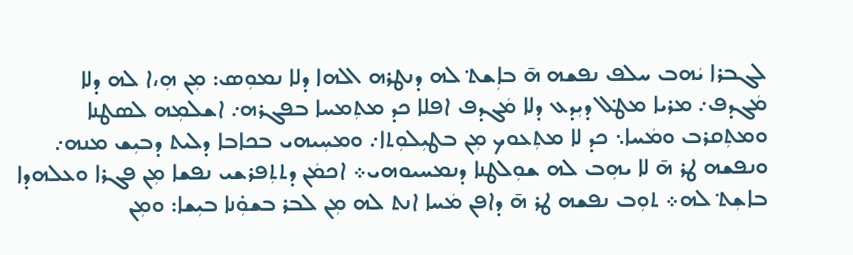ܠܓܒܪܐ ܝܿܗܒ ܚܠܦ ܢܦܫܗ ܗ̄ ܒܐܼܫܬ݀ ܠܗ ܕܢܛܪܗ ܐܠܗܐ ܕܠܐ ܢܡܘܼܣ: ܡܼܢ ܗܼ،ܐ ܠܗ ܕܠܐ ܡܿܓܕܦ܇ ܡܪܝܐ ܡܛ݀ܠ ܕܝܼܕܥ ܕܠܐ ܡܿܓܕܦ ܐܦܠܐ ܟܕ ܡܬܼܡܚܐ ܒܦܓܪܗ܇ ܐܫܠܡܼܗ ܠܣܛܢܐ ܘܡܬܼܩܪܒ ܘܡܿܚܐ܆ ܟܕ ܠܐ ܡܬܼܥܘܟ ܡܼܢ ܒܛܝܼܠܘܼܬܐ܇ ܘܡܚܼܝܗܝ ܒܟܐܒܐ ܕܠܝܬ ܕܒܝܼܫ ܡܢܗ܇ ܘܢܦܫܗ ܛܪ ܗ̄ ܠܐ ܝܗܼܒ ܠܗ ܫܘܼܠܛܢܐ ܕܢܡܚܝܘܗܝ܀ ܐܟܡܿܢ ܕܬܬܼܦܪܫܝ ܢܦܫܐ ܡܼܢ ܦܓܪܐ ܘܥܠܗܕܐ ܒܐܫܼܬ݀ ܠܗ܀ ܬܘܼܒ ܢܦܫܗ ܛܪ ܗ̄ ܕܐܦܢ ܡܿܚܐ ܐܢܬ ܠܗ ܡܼܢ ܠܒܪ ܒܫܘܼ̇ܢܐ ܒܝܼܫܐ: ܘܡܼܢ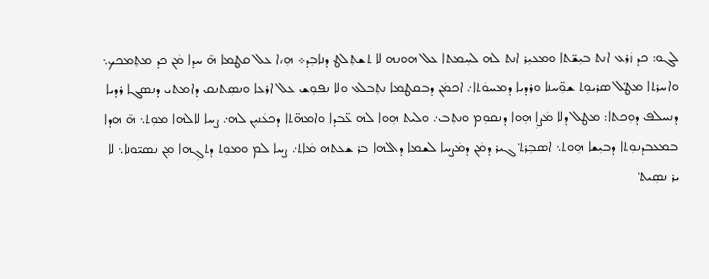ܠܓܘ: ܟܕ ܙܿܪܥ ܐܢܬ ܒܝܼܫ̈ܬܐ ܘܡܥܝܼܪ ܐܢܬ ܠܗ ܠܚܼܡܬܐ ܥܠ ܗܘܢܗ ܠܐ ܬܫܬܼܠܛ ܕܢܐܒܼܕ܀ ܗܼ،ܐ ܥܠ ܩܛܡܐ ܗ̄ ܚܕܐ ܡܿܢ ܟܕ ܡܬܼܡܟܟ܆ ܘܐܚܪܬܐ ܡܛ݀ܠ ܣܪܝܘܼܬ ܫܘܼ̈ܚܢܐ ܘܪܕܝܐ ܕܡܚܘܿܬܐ܇ ܐܟܡܿܢ ܕܒܩܛܡܐ ܢܬܼܒܠܥ ܘܠܐ ܢܦܘܼܫ ܥܠ ܐܪܥܐ ܘܢܣܼܬܢܩ ܕܐܡܬܝ ܕܢܣܓܐ ܪܕܝܐ ܕܢܚܠܦ ܕܘܼܟܬܐ: ܡܛܠ ܕܠܐ ܡܿܨܐܼ ܗܼܘܐ ܕܢܩܘܼܡ ܘܢܬܼܒ܇ ܘܠܝܬ ܗܼܘܐ ܠܗ ܥ̈ܒܕܐ ܘܐܡܗ̈ܬܐ ܕܟܥܿܢܝܼܢ ܠܗ܇ ܨܚܐ ܠܐܠܗܐ ܡܘܼܬ܆ ܗ̄ ܗܕܐ ܒܡܥܒܕܢܘܼܬܐ ܕܒܝܼܫܐ ܗܼܘܬ܆ ܐܣܒܼܪܬ݀ ܓܝܪ ܕܡܿܢ ܕܡܿܨܚܐ ܠܫܡܐ ܕܐܠܗܐ ܒܪ ܫܥܬܗ ܡܿܐܬ܇ ܨܚܐ ܠܡ ܘܡܘܼܬ ܕܬܓܼܗܐ ܡܼܢ ܢܣܝ̈ܘܢܐ܆ ܠܐ ܝܪ ܢܣܼܝܬ݀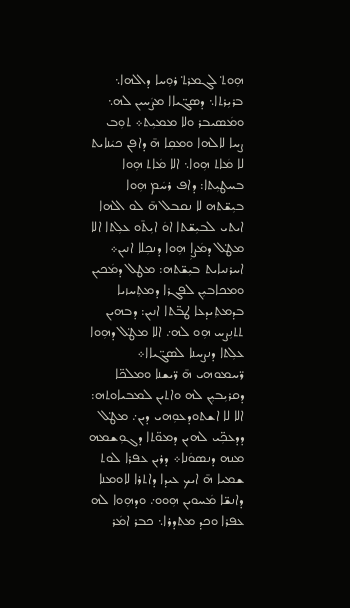ܗܼܘܬ݀ ܠܓܡܪܬ݀ ܪܘܼܚܐ ܕܐܠܗܐ܆ ܒܪܝܼܪܬܐ܆ ܕܣܓ̈ܝܐܐ ܡܨܿܚܝܢ ܠܗ܆ ܘܡܿܣܝܒܪ ܘܠܐ ܡܡܝܼܬ܀ ܬܘܼܒ ܨܚܐ ܠܐܠܗܐ ܘܡܩܼܐ ܗ̄ ܕܐܦܢ ܟܝܿܢܐܝܬ ܠܐ ܡܿܐܬ ܗܼܘܐ܆ ܐܠܐ ܡܿܐܬ ܗܼܘܐ ܒܚܛܝܼܬܐ: ܕܐܦ ܪܚܿܡ ܗܼܘܐ ܒܝܼܫ̈ܬܗ ܠܐ ܢܩܒܠ ܗ̄ ܠܘ ܐܠܗܐ ܐܝܬܝ ܠܒܝܼܫ̈ܬܐ ܐܘܿ ܐܝܼܬ̄ܘ ܥܠܼܬܐ ܐܠܐ ܡܛ݀ܠ ܕܡܿܨܐܼ ܗܼܘܐ ܕܢܟܼܠܐ ܐܢܝܢ܀ ܐܚܪܢܝܐܝܬ ܒܝܼܫ̈ܬܗ: ܡܛܠ ܕܡܿܟܝܢ ܘܡܟܐܒܝܼܢ ܠܦܓܪܐ ܕܡܬܼܚܙܝܐ ܒܕܡܬܼܝܕܥܐ ܛܒ̈ܬܐ ܐܢܝܢ: ܕܒܗܝܢ ܬܬܢܼܨܚ ܗܼܘ ܠܗ܇ ܐܠܐ ܡܛ݀ܠ ܕܗܼܘܐ ܥܠܼܬܐ ܕܢܨܚܢܐ ܠܣܓ̈ܝܐܐ܀ ܪ̈ܚܡܘܗܝ ܗ̄ ܪ̈ܝܫܢܐ ܘܡܠܟ̈ܐ ܕܩܪܝܼܒܝܼܢ ܠܗ ܘܐܬܝܢ ܠܡܒܝܐܘܬܗ: ܐܠܐ ܠܐ ܐܫܬܘܕܥܘܼܗܝ ܕܝܢ܇ ܡܛ݀ܠ ܕܕܥܟܼ̈ܝ ܠܗܝܢ ܕܡܘ̈ܬܐ ܕܓܘܼܫܡܗ ܡܢܗ ܕܢܣܘܿܢܐ܀ ܕܪܝܢ ܥܦܪܐ ܠܘܬ ܫܡܝܐ ܗ̄ ܐܝܟ ܥܝܕܐ ܕܐܬܪܐ ܠܐܘܡܢܐ ܕܐܢܫ̈ܐ ܡܿܚܘܝܢ ܗܼܘܘ܇ ܘܕܗܼܘܐ ܠܗ ܥܦܪܐ ܘܟܕ ܡܬܕܪܐ܆ ܟܒܪ ܐܡܿܪ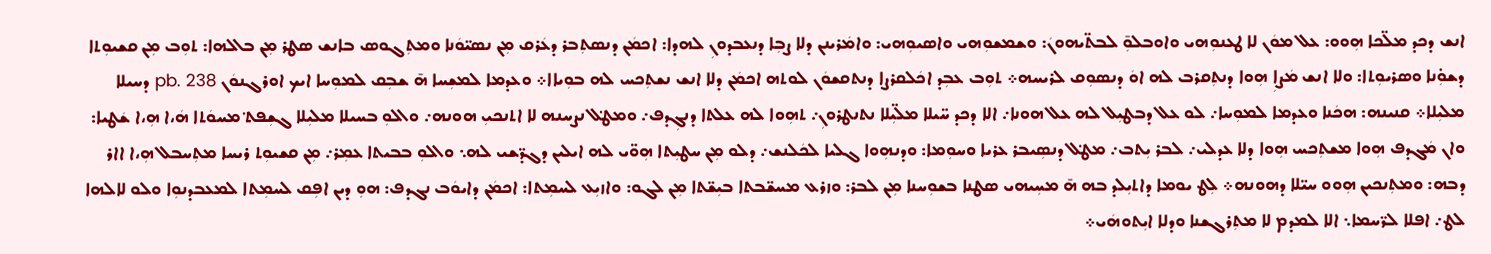ܐܢܫ ܕܟܕ ܡܠ̈ܟܐ ܗܼܘܘ: ܥܠ ܡܘܿܢ ܠܐ ܛܥܢܘܼܗܝ ܘܐܘܒܠܘܼ̄ ܠܒܬ̈ܝܗܘܢܿ: ܘܫܡܫܘܼܗܝ ܘܐܣܝܘܼܗܝ: ܘܐܡܿܪܝܢܢ ܕܠܐ ܨܒܼܐ ܕܢܥܒܕܘܢܼ ܠܗܕܐ: ܐܟܡܿܢ ܕܢܣܬܼܒܪ ܕܥܿܪܩ ܡܼܢ ܢܣܝ̈ܘܿܢܐ ܘܡܬܼܓܘܣ ܒܐܢܫ ܣܛܪ ܡܼܢ ܒܐܠܗܐ: ܬܘܼܒ ܡܼܢ ܩܫܝܘܼܬܐ ܕܫܘܼ̇ܢܐ ܘܣܪܝܘܼܬܐ: ܘܠܐ ܐܢܫ ܡܿܨܐܼ ܗܼܘܐ ܕܢܬܼܩܪܒ ܠܗ ܐܘܿ ܕܢܣܘܼܩ ܠܪܝܚܗ܀ ܬܘܼܒ ܥܒܼܕ ܐܟܿܠܩܪܨܐ ܕܢܬܩܫܘܿܢ ܠܘܬܗ ܐܟܡܿܢ ܕܠܐ ܐܢܫ ܢܫܬܼܟܚ ܠܗ ܒܘܼܝܐܐ܀ ܘܥܕܡܐ ܠܡܫܼܚܐ ܗ̄ ܫܒܼܩ ܠܡܘܼܚܐ ܐܝܟ ܐܘܪܓܢܘܿܢ pb. 238 ܕܚܝܠܐ ܡܠܝܼܠܐ܀ ܩܢܝܢܗ: ܗܟܿܢܐ ܘܥܕܡܐ ܠܡܘܼܚܐ܇ ܠܘ ܥܠ ܕܒܛܝܼܠ ܠܗ ܥܠ ܗܘܢܐ܇ ܐܠܐ ܕܟܕ ܚ̈ܝܠܐ ܡܠ̈ܝܼܠܐ ܢܬܢܛܪܘܢܼ܇ ܬܗܼܘܐ ܠܗ ܥܠܬܐ ܕܢܓܼܕܦ܇ ܘܡܛ݀ܠ ܢܨܚܢܗ ܠܐ ܐܬܢܟܝܼ ܗܘܢܗ܇ ܘܐܠܘܼ ܒܚܝܠܐ ܡܠܝܼܠܐ ܓܫܼܦܬ݀ ܡܚܘܿܬܐ ܗܿ،ܐ ܗܼ،ܐ ܫܿܛܝܐ: ܘܐܢ ܡܿܓܕܦ ܗܼܘܐ ܡܫܬܼܟܚ ܗܼܘܐ ܕܠܐ ܥܕܠܝ܇ ܠܒܪ ܝܼܬܒ܇ ܡܛ݀ܠ ܕܢܣܼܝܒܪ ܥܪܝܐ ܘܚܘܼܡܐ: ܘܕܢܗܼܘܐ ܓܠܝܐ ܠܟܿܠܢܫ܇ ܕܠܘ ܡܼܢ ܚܛܝܼܬܐ ܗܼܘ̈ܝ ܠܗ ܐܝܠܝܢ ܕܓܕ̈ܫܝ ܠܗ܆ ܘܐܠܘܼ ܒܒܝܬܐ ܥܡܼܪ܇ ܡܼܢ ܩܫܝܘܼܬ ܪܝܚܐ ܡܬܼܚܒܠ ܗܼ،ܐ ܐܐܪ ܕܒܗ: ܘܡܬܼܢܟܝܢ ܗܼܘܘ ܚܝ̈ܠܐ ܕܗܘܢܗ܀ ܠܼܛ ܝܘܡܐ ܕܐܬܝܼܠܕ ܒܗ ܗ̄ ܡܚܼܝܗܝ ܣܛܢܐ ܒܫܘܼܚܢܐ ܡܼܢ ܠܒܪ: ܘܙܪܥ ܡܚܫ̈ܒܬܐ ܒܝܼܫ̈ܬܐ ܡܼܢ ܠܓܘ: ܘܐܙܝܼܥ ܠܚܡܼܬܐ: ܐܟܡܿܢ ܕܐܝܘܿܒ ܢܓܕܦ: ܗܘܼ ܕܝܢ ܐܦܼܩ ܠܚܡܼܬܐ ܠܡܥܒܕܢܘܼܐ ܘܠܘ ܠܐܠܗܐ ܠܛ܇ ܐܦܠܐ ܠܪ̈ܚܡܐ܆ ܐܠܐ ܠܡܕܡ ܠܐ ܡܬܼܪܓܫܢܐ ܘܕܠܐ ܐܝܼܬܘܗܿܝ܀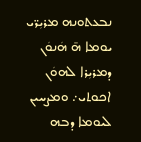ܢܒܥܬܘܢܗ ܡܪܝܼܪ̈ܝ ܝܘܡܐ ܗ̄ ܗܿܢܘܿܢ ܕܡܪܝܼܪܐ ܠܗܘܿܢ ܐܟܘܬܝ܇ ܘܡܨܚܝܢ ܠܝܘܡܐ ܕܒܗ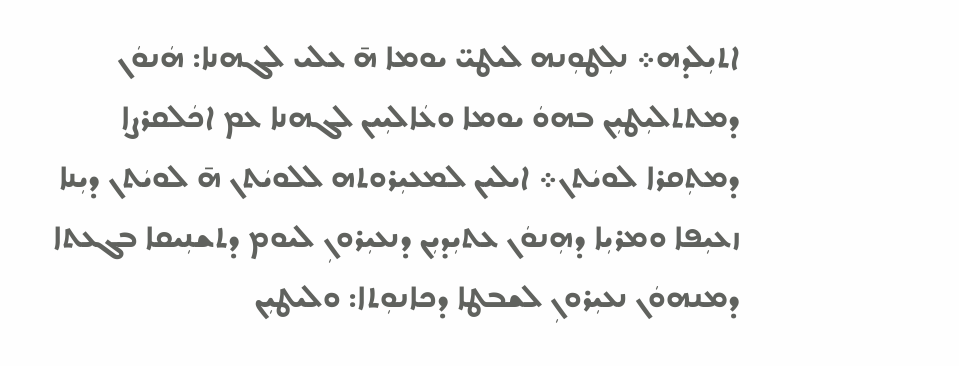ܐܬܝܼܠܕܗ܀ ܢܠܼܛܘܼܢܗ ܠܝܛܝ̈ ܝܘܡܐ ܗ̄ ܥܠܝ ܠܓܗܢܐ: ܗܿܢܘܿܢ ܕܡܬܬܠܝܼܛܝܼܢ ܒܗܘܿ ܝܘܡܐ ܘܥܿܐܠܝܼܝܢ ܠܓܗܢܐ ܥܡ ܐܟܿܠܩܪܨܐ ܕܡܬܼܩܪܐ ܠܘܝܿܬܢ܀ ܐܝܠܝܢ ܠܡܥܝܼܪܘܬܗ ܠܠܘܝܿܬܢ ܗ̄ ܠܘܝܿܬܢ ܕܝܼܢܐ ܙܥܝܼܦܐ ܘܡܪܝܼܐ ܕܗܼܢܘܿܢ ܥܬܝܼܕܝܼܢ ܕܢܥܝܼܪܘܢܼ ܠܝܘܡ ܕܬܫܢܼܝܩܐ ܒܓܥܬܐ ܕܡܢܗܘܿܢ ܢܥܝܼܪܘܢܼ ܠܫܒܛܐ ܕܟܐܢܘܼܬܐ: ܘܠܝܛܝܼܢ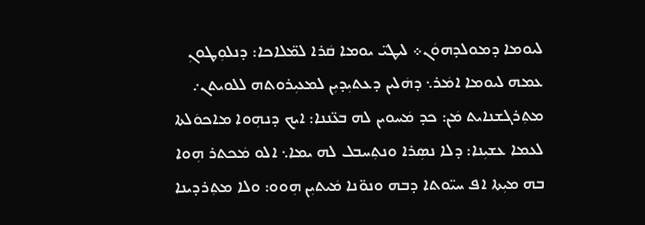ܠܝܘܡܐ ܕܡܘܠܕܗܘܿܢ܀ ܠܝܛܝ̈ ܝܘܡܐ ܩܿܪܐ ܠܡ̈ܠܐܟܐ: ܕܢܠܘܼܛܘܢܼ ܥܡܗ ܠܝܘܡܐ ܐܡܿܪ܆ ܕܗܿܠܝܢ ܕܥܬܝܼܕܝܼܢ ܠܡܥܝܼܪܘܬܗ ܠܠܘܝܬܢ܇ ܡܬܼܪܓܫܢܐܝܬ ܡܿܢ: ܟܕ ܡܿܚܘܝܢ ܠܗ ܒܥ̈ܢܢܐ: ܐܝܟ ܕܢܗܼܘܐ ܡܐܟܘܿܠܬܐ ܠܥܡܐ ܥܫܝܼܢܐ: ܕܠܐ ܢܣܼܪܐ ܘܢܬܼܚܒܠ ܠܗ ܝܡܐ܆ ܐܠܘ ܡܿܟܬܪ ܗܼܘܐ ܒܗ ܡܝܼܬܐ ܐܦ ܚܝ̈ܘܬܐ ܕܒܗ ܘܢܘ̈ܢܐ ܡܿܝܬܝܼܢ ܗܼܘܘ: ܘܠܐ ܡܬܼܪܕܝܢܐ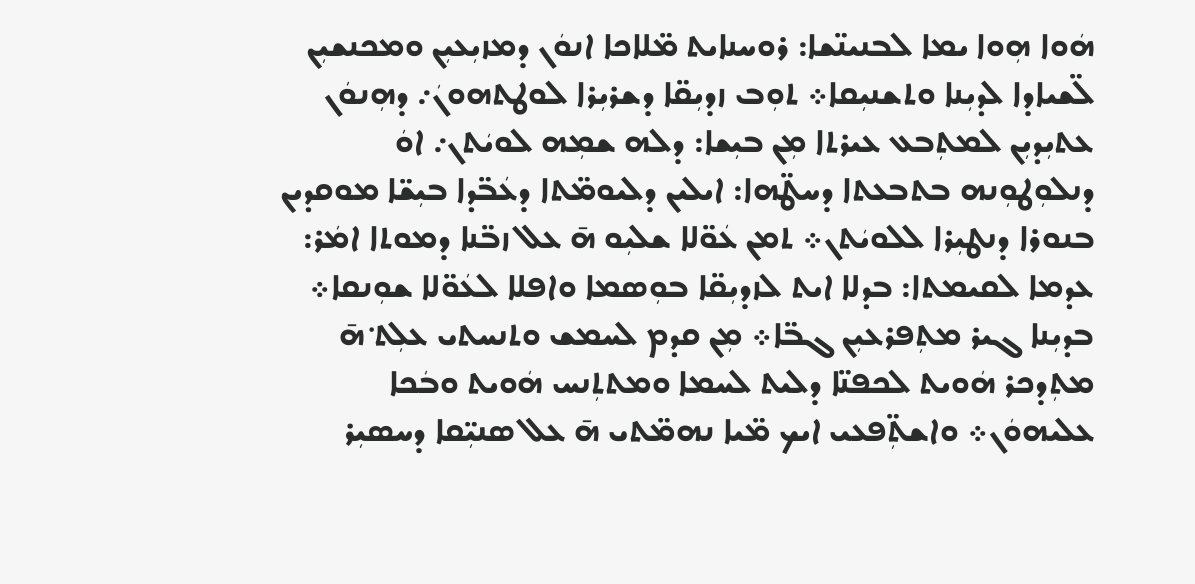ܗܿܘܐ ܗܼܘܐ ܝܡܐ ܠܒܢܝܢ̈ܫܐ: ܪܘܚܢܐܝܬ ܡ̈ܠܐܟܐ ܐܢܘܿܢ ܕܡܙܝܼܥܝܼܢ ܘܡܟܢܫܝܼܢ ܠ̈ܫܝܐܕܐ ܠܕܝܼܢܐ ܘܬܫܢܝܼܩܐ܀ ܬܘܼܒ ܙܕܝܼܩ̈ܐ ܕܫܪܝܼܪܐ ܠܘܛܬܗܘܢܿ܇ ܕܗܼܢܘܿܢ ܥܬܝܼܕܝܼܢ ܠܡܬܼܒܥ ܥܝܪܬܐ ܡܼܢ ܒܝܼܫܐ: ܕܠܗ ܫܡܼܗ ܠܘܝܿܬܢ܇ ܐܘܿ ܕܢܠܘܼܛܘܼܢܗ ܒܬܒܥܬܐ ܕܚܛ̈ܗܐ: ܐܝܠܝܢ ܕܠܝܘܡ̈ܬܐ ܕܥܿܒ̈ܕܐ ܒܝܼܫ̈ܐ ܡܘܩܕܝܢ ܒܢܘܪܐ ܕܢܛܝܼܪܐ ܠܠܘܝܿܬܢ܀ ܬܡܢ ܥܿܘ̈ܠܐ ܫܠܝܼܘ ܗ̄ ܥܠ ܙܒ̈ܢܐ ܕܡܘܬܐ ܐܡܿܪ: ܥܕܡܐ ܠܩܝܡܬܐ: ܒܕܠܐ ܐܝܬ ܠܙܕܝܼܩ̈ܐ ܒܘܼܣܡܐ ܘܐܦܠܐ ܠܥܿܘ̈ܠܐ ܫܘܼܢܩܐ܀ ܒܕܝܼܢܐ ܓܝܪ ܡܬܼܦܪܥܝܼܢ ܓܒ̈ܐ܀ ܡܼܢ ܩܕܡ ܠܚܡܫ ܘܬܢܚܬܝ ܥܠܼܬ݀ ܗ̄ ܡܬܼܕܟܪ ܗܿܘܝܬ ܠܟܦܢ̈ܐ ܕܠܝܬ ܠܚܡܐ ܘܡܬܬܼܢܚ ܗܿܘܝܬ ܘܒܿܟܐ ܥܠܝܗܘܿܢ܀ ܘܐܫܬܼ̈ܦܥܝ ܐܝܟ ܡ̈ܝܐ ܢܗܡ̈ܬܝ ܗ̄ ܥܠ ܣܢܝܼ̈ܩܐ ܕܚܣܝܼܪ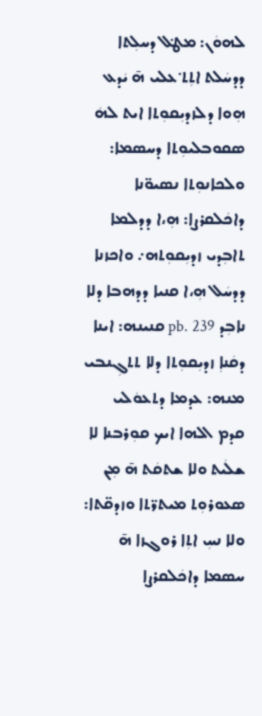ܠܗܘܿܢ: ܡܛ݀ܠ ܕܚܠܼܬܐ ܕܕܚܿܠܬ ܐܬܼܬ݀ ܥܠܝ ܗ̄ ܝܿܕܥ ܗܼܘܐ ܕܠܙܕܝܼܩܘܼܬܐ ܐܝܬ ܠܗܿ ܣܩܘܒܠܝܘܼܬܐ ܕܚܣܡܐ: ܘܠܟܐܢܘܼܬܐ ܢܣܝܘ̈ܢܐ ܕܐܟܿܠܩܪܨܐ: ܗܼ،ܐ ܕܕܠܡܐ ܬܐܒܼܕܝ ܙܕܝܼܩܘܼܬܗ܇ ܘܐܟܙܢܐ ܕܕܚܿܠ ܗܼ،ܐ ܩܢܝܐ ܕܕܗܒܐ ܕܠܐ ܢܐܒܼܕ pb. 239 ܩܢܝܢܗ: ܐܝܢܐ ܕܩܿܢܐܼ ܙܕܝܼܩܘܼܬܐ ܕܠܐ ܬܬܓܼܢܒܝ ܡܢܗ: ܥܕܡܐ ܕܬܥܘܿܠܝ ܩܕܡ ܐܠܗܐ ܐܝܟ ܩܘܼܪܒܢܐ ܠܐ ܫܠܿܝܬ ܘܠܐ ܫܬܩܿܬ ܗ̄ ܡܼܢ ܣܥܘܪܘܼܬ ܡܝܬܪ̈ܬܐ ܘܙܕܩ̈ܬܐ: ܘܠܐ ܢܚܼ ܐܬܼܐ ܪܘܓܙܐ ܗ̄ ܚܣܡܐ ܕܐܟܿܠܩܪܨܐ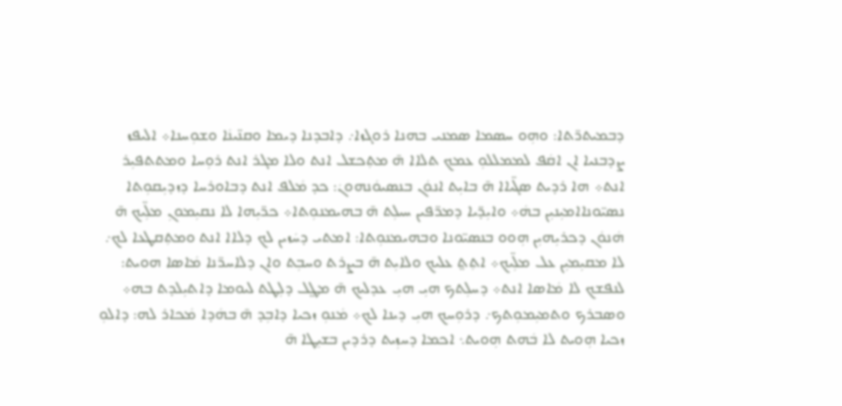ܕܒܡܝܬܪ̈ܬܐ: ܘܗܼܘ ܚܣܡܐ ܣܡܢܝ ܒܗܢܐ ܪܘܓܙܐ܇ ܕܐܒܕܢܐ ܕܝܡܐ ܘܩܢ̈ܝܢܿܐ ܘܫܘܼܚܢܐ܀ ܐܠܝܦܙ ܨܕܒܢܝܐ ܐܢ ܐܩܿܦ ܠܡܡܠܠܘܼ ܥܡܟ ܬܠܐܐ ܗ̄ ܡܬܼܟܫܠ ܐܢܬ ܘܠܐ ܡܓܪ ܐܢܬ ܪܘܼܚܐ ܘܡܬܬܦܝܼܪ ܐܢܬ܀ ܗܐ ܪܕܝܬ ܣܓ̈ܝܐܐ ܗ̄ ܒܐܝܼܬ ܐܢܘܿܢ ܒܢܣܝܘܿܢܗܘܢܿ: ܟܕ ܡܿܠܦ ܐܢܬ ܕܒܐܘܪܚܐ ܕܙܕܝܼܩܘܼܬܐ ܢܣܝ̈ܘܢܐܐܡܝܼܢܝܼܢ ܒܗܿ܀ ܘܐܝܼܕ̈ܝܐ ܕܡܪ̈ܦܝܢ ܚܝܠܼܬ ܗ̄ ܒܗܝܡܢܘܼܬܐ܀ ܟܪ̈ܝܼܗܐ ܠܐ ܢܩܝܼܡܘܢܼ ܡܠܼ̈ܝܟ ܗ̄ ܗܿܢܘܿܢ ܕܟܪܝܼܗܝܼܢ ܗܼܘܘ ܒܢܣܝ̈ܘܢܐ ܘܒܗܝܡܢܘܼܬܐ: ܐܡܬܝ ܕܚܿܙܝܢ ܠܟ ܕܠܐܐ ܐܢܬ ܘܡܬܼܩܛܥܐ ܠܟ܇ ܠܐ ܡܩܝܼܡܝܼܢ ܥܠ ܡܠܼ̈ܝܟ܀ ܐܬܼܬ݀ ܥܠܝܟ ܘܠܐܝܼܬ ܗ̄ ܒܨܪܬ ܘܚܒܼܬ ܘܐܢ ܕܠܐܚܪ̈ܢܐ ܡܿܐܣܐ ܗܘܝܬ: ܠܢܦܫܟ ܠܐ ܡܿܐܣܐ ܐܢܬ܀ ܕܚܠܼܬܟ ܗܝܼ ܗܝܼ ܥܕܠܝܟ ܗ̄ ܡܛ݀ܠ ܕܠܼܛܬ ܠܝܘܡܐ ܕܐܬܝܼܠܕܬ ܒܗ܀ ܘܣܒܪܟ ܘܬܡܝܼܡܘܼܬܟ܇ ܕܪܘܼܚܟ ܗܝܼ ܕܝܢܐ ܠܟ܀ ܡܿܢܘܼ ܙܟܝܐ ܕܐܒܼܕ ܗ̄ ܒܗܿܕܐ ܡܿܟܐܪ ܠܗ: ܕܐܠܘܼ ܙܟܝܐ ܗܼܘܝܬ ܠܐ ܒܿܗܬ ܗܼܘܝܬ܆ ܐܟܡܐ ܕܚܙܼܝܬ ܕܪܕܝܢ ܒܫܝܼܛܐ ܗ̄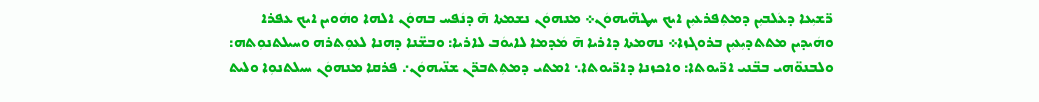ܪ̈ܫܝܼܥܐ ܕܥܿܠܒܝܼܢ ܕܡܬܼܦܪܥܝܼܢ ܐܝܟ ܚܛܗ̈ܝܗܘܿܢ܀ ܡܢܗܘܿܢ ܢܫܡܬܐ ܗ̄ ܕܢܿܦܚ ܒܗܘܿܢ ܐܠܗܐ ܘܗܿܘܝܢ ܐܝܟ ܥܦܪܐ ܘܗܿܝܕܝܢ ܡܬܬܕܝܼܥܝܼܢ ܒܪܘܓܙܐ܀ ܢܗܡܬܐ ܕܐܪܝܐ ܗ̄ ܡܿܕܡܐ ܠܐܝܘܿܒ ܠܐܪܝܐ: ܘܒܫ̈ܢܐ ܕܗܢܐ ܠܥܘܼܬܪܗ ܘܚܝܠܬܢܘܼܬܗ: ܘܠܒܢܘ̈ܗܝ ܒܒ̈ܢܝ ܐܪ̈ܝܘܬܐ: ܘܐܟܙܢܐ ܕܐܪ̈ܝܘܬܐ܆ ܐܡܬܝ ܕܡܬܼܬܒܪ̈ܢ ܫܢ̈ܝܗܘܿܢ܇ ܦܪܩܐ ܡܢܗܘܿܢ ܚܝܠܬܢܘܼܐ ܘܠܝܬ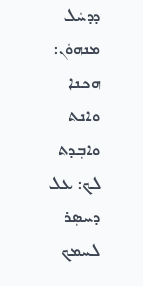ܕܕܚܿܠ ܡܢܗܘܿܢ: ܗܟܢܐ ܘܐܢܬ ܘܐܒܼܕܬ ܠܟ: ܥܠ ܕܚܣܼܪ ܠܚܡܟ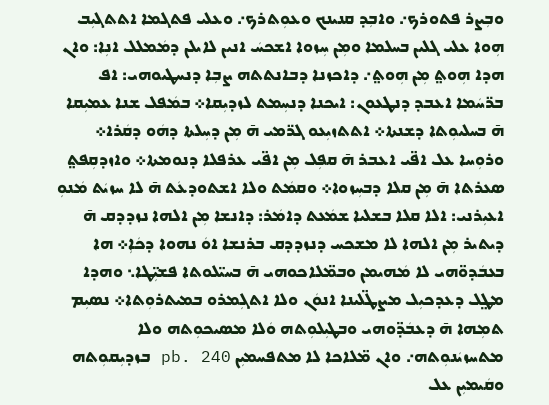ܘܒܼܨܪ ܦܬܘܪܟ܇ ܘܐܒܼܕ ܩܢܝܢܟ ܘܥܘܼܬܪܟ܇ ܘܥܠܝ ܦܬܓܡܐ ܐܬܬܓܝܼܒ ܗܼܘܐ ܥܠܝ ܓܠܝܢ ܒܚܠܡܐ ܘܡܼܢ ܚܼܙܘܐ ܐܫܟܚܿ ܐܢܝܢ ܠܐܝܠܢ ܕܡܿܡܠܠ ܐܢܼܐ: ܘܐܢ ܗܕܐ ܗܼܘܬ݀ ܡܼܢ ܗܼܘܬ݀܇ ܕܐܟܙܢܐ ܕܒܐܢܬܬܗ ܨܒܼܐ ܕܢܚܛܝܘܗܝ: ܐܦ ܒܪ̈ܚܿܡܐ ܐܥܒܕ ܕܢܛܥܘܢ: ܐܝܟܢܐ ܕܢܚܼܡܬ ܠܙܕܝܼܩܐ܀ ܒܡܿܦܠ ܫܢܐ ܥܡܝܼܩܐ ܗ̄ ܒܚܠܝܘܼܬܐ ܕܫܢܬܐ܀ ܐܬܬܙܝܼܥܘ ܓܪ̈ܡܝ ܗ̄ ܡܼܢ ܕܚܼܠܬܐ ܕܗܿܘ ܕܩܿܪܐ܀ ܘܪܘܼܚܐ ܥܠ ܐܦ̈ܝ ܐܥܒܪ ܗ̄ ܩܦܼܠ ܡܼܢ ܐܦ̈ܝ ܥܪܦܠܐ ܕܢܘܡܬܐ܀ ܘܐܙܕܩܼܦܬ݀ ܣܥܪܬܐ ܗ̄ ܡܼܢ ܩܠܐ ܕܒܚܼܙܘܐ܀ ܘܩܡܿܬ ܘܠܐ ܐܫܬܘܕܥܿܬ ܗ̄ ܠܐ ܚܙܝܿܬ ܡܿܢܘܼ ܐܥܝܼܪܢܝ: ܐܠܐ ܩܠܐ ܒܫܠܝܐ ܫܡܿܥܬ ܕܐܡܿܪ: ܕܐܢܫܐ ܡܼܢ ܐܠܗܐ ܢܙܕܕܩ ܗ̄ ܕܝܬܝܪ ܡܼܢ ܐܠܗܐ ܠܐ ܡܫܟܚ ܕܢܙܕܕܩ ܒܪܢܫܐ ܐܘܿ ܢܗܘܐ ܕܟܿܐܼ܀ ܗܐ ܒܥܒܿܕܘ̈ܗܝ ܠܐ ܡܿܗܝܡܢ ܘܒܡ̈ܠܐܟܘܗܝ ܗ̄ ܒܚܝ̈ܠܘܬܐ ܦܫܝܼ̈ܛܐ܆ ܘܗܕܐ ܡܛ݀ܠ ܕܥܕܟܝܼܠ ܡܨܛ̈ܠܝܢܐ ܐܢܘܿܢ ܘܠܐ ܐܬܓܼܡܪܘ ܒܡܝܬܪܘܼܬܐ܀ ܢܣܝܼܡ ܬܡܼܗܐ ܗ̄ ܕܥܒܿܕ̈ܘܗܝ ܘܒܛܝܼܠܘܼܬܗ ܘܿܠܐ ܡܣܝܟܘܼܬܗ ܘܠܐ ܡܬܚܙܝܿܢܘܼܬܗ܇ ܘܐܢ ܡ̈ܠܐܟܐ ܠܐ ܡܬܦܚܡܝܼܢ pb. 240 ܒܙܕܝܼܩܘܼܬܗ ܘܩܿܝܡܝܼܢ ܥܠ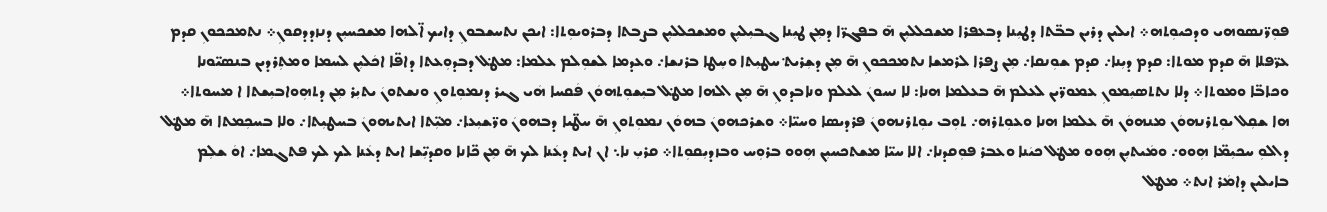ܦܘܼܪ̈ܢܣܘܗܝ ܘܕܟܝܘܼܬܗ܀ ܐܝܠܝܢ ܕܪܝܢ ܒܒ̈ܬܐ ܕܛܝܼܢܐ ܕܒܥܦܪܐ ܡܫܟܠܠܝܼܢ ܗ̄ ܒܦܓܪ̈ܐ ܕܡܼܢ ܛܝܼܢܐ ܓܒܝܼܠܝܼܢ ܘܡܫܟܠܠܝܼܢ ܒܨܒܬܐ ܕܒܪܘܝܘܼܬܐ: ܐܝܟܢ ܢܬܚܫܒܘܢܼ ܕܐܝܟ ܐ̈ܠܗܐ ܡܫܟܚܝܼܢ ܕܢܙܕܕܩܘܢܼ܀ ܢܬܡܟܟܘܢܼ ܩܕܡ ܥܪ̈ܦܠܐ ܗ̄ ܩܕܡ ܡܘܬܐ: ܩܕܡ ܕܝܼܢܐ܇ ܩܕܡ ܫܘܼܢܩܐ܇ ܡܼܢ ܨܦܪܐ ܠܪܡܫܐ ܢܬܡܟܟܘܢܼ ܗ̄ ܡܼܢ ܕܫܼܪܝܬ݀ ܚܛܝܼܬܐ ܘܚܼܛܐ ܒܪܢܫܐ܇ ܘܥܕܡܐ ܠܫܘܼܠܡ ܥܠܡܐ: ܡܛ݀ܠ ܕܒܕܘܼܥܬܐ ܕܐܦ̈ܐ ܐܟܿܠܝܼܢ ܠܚܡܐ ܘܡܬܼܪܕܝܢ ܒܢܣܝ̈ܘܢܐ ܘܟܐܒ̈ܐ ܘܡܘܬܐ܀ ܕܠܐ ܢܬܬܣܝܼܡܘܢܼ ܥܡܘܪ̈ܝܢ ܠܥܠܡ ܗ̄ ܒܥܠܡܐ ܗܢܐ: ܠܐ ܢܚܘܢܿ ܠܥܠܡ ܘܢܐܒܕܘܢܼ ܗ̄ ܡܼܢ ܐܠܗܐ ܡܛ݀ܠ ܒܝܼܫܘܼܬܗܘܿܢ ܦܿܩܚܐ ܗܿܝ ܓܝܪ ܕܢܡܘܼܬܘܢܼ ܘܢܫܬܘܢܿ ܝܬܝܼܪ ܡܼܢ ܕܬܗܼܘܐܒܝܼܫܬܐ ܐ ܡܚܘܬܐ܀ ܗܐ ܫܩܼܠ ܝܘܼܬܪܢܗܘܿܢ ܡܢܗܘܿܢ ܗ̄ ܥܠܡܐ ܗܢܐ ܘܥܘܼܬܪܗ܇ ܬܘܼܒ ܝܘܼܬܪܢܗܘܢܿ ܦܪܕܝܣܐ ܘܚܝ̈ܐ܀ ܘܫܪܟܗܘܢܿ ܒܗܘܿܢ ܢܡܘܼܬܘܢܼ ܗ̄ ܚܛ̈ܝܐ ܕܒܗܘܢܿ ܘܪ̈ܫܝܼܥܐ܇ ܡܝܼ̈ܬܐ ܐܝܬܝܗܘܢܿ ܒܚܛܝܼܬܐ܇ ܘܠܐ ܒܚܟܼܡܬܐ ܗ̄ ܡܛ݀ܠ ܕܐܠܘܼ ܚܟܝܼܡ̈ܐ ܗܼܘܘ܇ ܘܡܿܝܬܝܼܢ ܗܼܘܘ ܡܛ݀ܠ ܟܝܿܢܐ ܘܥܒܪ ܦܘܼܩܕܢܐ܇ ܐܠܐ ܚܝ̈ܐ ܡܫܬܟܚܝܼܢ ܗܼܘܘ ܒܪܘܼܚ ܘܒܙܕܝܼܩܘܼܬܐ܀ ܩܪܝܼ ܢܐ܆ ܐܢ ܐܝܬ ܕܥܿܢܐ ܠܟ ܗ̄ ܡܼܢ ܟ̈ܐܢܐ ܘܩܕܝܼ̈ܫܐ ܐܝܬ ܕܥܿܢܐ ܠܟ ܠܟ ܦܬܓܡܐ܇ ܐܘܿ ܫܠܼܡ ܒܐܝܠܝܢ ܕܐܡܿܪ ܐܢܬ܀ ܡܛ݀ܠ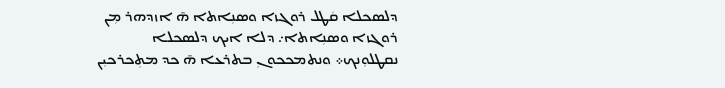ܕܠܣܟܠܐ ܩܿܛܠ ܪܘܓܙܐ ܘܣܢܼܐܬܐ ܗ̄ ܐܙܕܗܪ ܡܼܢ ܪܘܓܙܐ ܘܣܢܼܐܬܐ܇ ܕܠܐ ܐܝܟ ܕܠܣܟܠܐ ܢܩܛܠܘܼܢܟ܀ ܘܢܬܡܟܟܘܢܼ ܒܬܪܥܐ ܗ̄ ܟܕ ܡܬܼܟܪܟܝܼܢ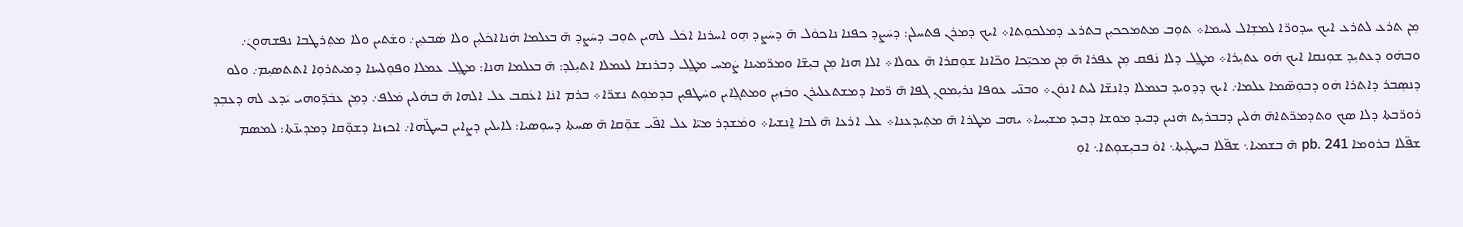ܡܼܢ ܬܪܥ ܠܬܪܥ ܐܝܟ ܚܕܘܪ̈ܐ ܠܡܫܼܐܠ ܠܚܡܐ܀ ܬܘܼܒ ܡܬܡܟܟܝܼܢ ܒܬܪܥ ܕܡܠܟܘܼܬܐ܀ ܐܝܟ ܕܡܪܢ ܦܬܚܠܢ: ܕܚܿܨܕ ܟܦܢܐ ܢܐܟܘܿܠ ܗ̄ ܕܚܿܨܕ ܗܼܘ ܐܚܪܢܐ ܐܟܿܠ ܠܗܝܢ ܬܘܼܒ ܕܚܿܨܕ ܗ̄ ܒܥܠܡܐ ܗܿܢܐܐܟܿܠܝܼܢ ܘܠܐ ܣܿܒܥܝܼܢ܇ ܘܫܿܬܝܢ ܘܠܐ ܡܬܼܪܛܒܐ ܢܦܫܗܘܢܿ܇ ܘܒܗܿܘ ܕܥܬܝܼܕ ܫܘܼܢܩܐ ܐܝܟ ܗܿܘ ܥܬܝܼܪܐ܀ ܡܛ݀ܠ ܕܠܐ ܢܿܦܩ ܡܼܢ ܥܦܪܐ ܗ̄ ܡܼܢ ܡܟܝܼ̈ܟܐ ܘܟ̈ܐܢܐ ܫܘܼܩܪܐ ܗ̄ ܥܘܠܐ܀ ܐܠܐ ܗܢܐ ܡܼܢ ܒܝܼܫ̈ܐ ܘܡܪ̈ܡܝܢܐ ܨܿܡܚ ܡܛ݀ܠ ܕܒܪܢܫܐ ܠܥܡܠܐ ܐܬܝܼܠܕ: ܗ̄ ܒܥܠܡܐ ܗܢܐ: ܡܛ݀ܠ ܥܡܠܐ ܘܦܘܼܠܚܢܐ ܕܡܝܬܪܘܼܐ ܐܬܬܣܝܼܡ܇ ܘܠܘ ܕܢܣܼܒܪ ܕܐܬܪܐ ܗܿܘ ܕܒܘܼܣ̈ܡܐ ܥܠܡܐ܇ ܐܝܟ ܕܕܘܝܕ ܒܥܡܠܐ ܕܐܢܫ̈ܐ ܠܝܬ ܐܢܘܿܢ܀ ܘܒܢ̈ܝ ܥܘܦܐ ܢܪܝܼܡܘܢܼ ܓܦܐ ܗ̄ ܪ̈ܡܐ ܕܡܫܬܥܠܝܪܢ ܘܒܿܙܝܼܢ ܘܡܬܓܼܐܝܢ ܘܚܿܛܦܝܼܢ ܒܕܡܘܼܬ ܢܫܪ̈ܐ܀ ܒܪܡ ܐܢܿܐ ܐܥܿܩܒ ܥܠ ܐܠܗܐ ܗ̄ ܒܗܿܠܝܢ ܡܿܠܦ܇ ܕܡܼܢ ܥܒܿܕ̈ܘܗܝ ܝܿܕܥ ܠܗ ܕܥܒܼܕ ܪܘܪ̈ܒܬܐ ܕܠܐ ܣܟ ܘܬܕܡܪ̈ܬܐܗ̄ ܗܿܠܝܢ ܕܒܒܪܝܼܬ ܗܿܢܝܢ ܕܒܝܕ ܡܘܫܐ ܕܒܝܕ ܡܫܝܼܚܐ܀ ܝܗܒ ܡܛܪܐ ܗ̄ ܡܬܼܝܕܥܢܐ܀ ܥܠ ܐܪܥܐ ܗ̄ ܠܒܐ ܐ̱ܢܫܝܐ܀ ܘܡܿܫܕܪ ܡܝ̈ܐ ܥܠ ܐܦ̈ܝ ܫܘܼ̈ܩܐ ܗ̄ ܣܚܬܐ ܕܚܘܼܣܝܐ: ܠܐܝܠܝܢ ܕܨܐܝܢ ܒܚܛ̈ܗܐ܇ ܐܟܙܢܐ ܕܫܘܼ̈ܩܐ ܕܡܕܝܢ̈ܬܐ: ܠܡܣܡ ܫܦ̈ܠܐ ܒܪܘܡܐ pb. 241 ܗ̄ ܒܫܡܝܐ܆ ܫܦ̈ܠܐ ܒܚܛܝܼܬܐ܆ ܐܘܿ ܒܒܝܼܫܘܼܬܐ܆ ܐܘܼ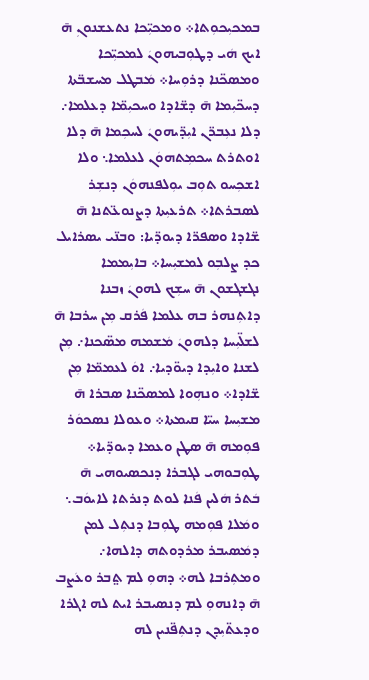ܒܡܟܝܼܟܘܼܬܐ܀ ܘܡܟܝܼ̈ܟܐ ܢܬܥܫܢܘܢܼ ܗ̄ ܐܝܟ ܗܿܝ ܕܛܘܼܒܝܗܘܢܿ ܠܡܟܝܼ̈ܟܐ ܘܡܣܟ̈ܢܐ ܕܪܘܼܚܐ܀ ܡܿܒܛܠ ܡܚܫܒ̈ܬܐ ܕܚܟ̈ܝܼܡܐ ܗ̄ ܕܫ̈ܐܕܐ ܘܚܟܝܼܡ̈ܐ ܕܥܠܡܐ܇ ܕܠܐ ܢܥܼܒܪ̈ܢ ܐܝܼܕ̈ܝܗܘܢܿ ܠܚܟܼܡܐ ܗ̄ ܕܠܐ ܐܘܬܪܬ ܚܟܡܼܬܗܘܿܢ ܠܥܠܡܐ܆ ܘܠܐ ܐܫܟܼܚܘ ܬܘܼܒ ܝܘܼܠܦܢܗܘܿܢ ܕܢܫܼܪ ܠܣܒܪܬܐ܀ ܬܪܥܝܼܬܐ ܕܨܢܘܥ̈ܬܢܐ ܗ̄ ܫ̈ܐܕܐ ܘܣܦܪ̈ܐ ܕܝܘܕ̈ܝܐ: ܘܒܢ̈ܝ ܝܣܪܐܝܠ ܟܕ ܨܠܒܼܘ ܠܡܫܝܼܚܐ܀ ܒܐܝܼܡܡܐ ܢܓܫܓܫܘܢ ܗ̄ ܚܫܼܟ ܠܗܘܢܿ ܙܒܢܐ ܕܐܬܼܢܗܪ ܒܗ ܥܠܡܐ ܦܿܪܩ ܡܼܢ ܚܪܒܐ ܗ̄ ܠܫܠ̈ܝܼܚܐ ܕܠܗܘܢܿ ܡܿܫܡܗ ܡܣ̈ܟܢܐ܇ ܡܼܢ ܠܫܢܐ ܘܐܝܼܕܐ ܕܝܘ̈ܕܝܐ܇ ܐܘܿ ܠܥܡܡ̈ܐ ܡܼܢ ܫ̈ܐܕܐ܀ ܘܢܗܼܘܐ ܠܡܣܟ̈ܢܐ ܣܒܪܐ ܗ̄ ܡܫܝܼܚܐ ܚܝ̈ܐ ܩܝܡܬܐ܀ ܘܥܘܠܐ ܢܣܟܘܿܪ ܦܘܼܡܗ ܗ̄ ܣܛܢ ܘܥܡܐ ܕܝܘܕ̈ܝܐ܀ ܛܘܼܒܘܗܝ ܠܓܒܪܐ ܕܢܟܣܝܘܗܝ ܗ̄ ܒܿܬܪ ܗܿܠܝܢ ܦܿܢܐ ܠܘܬ ܕܢܪܬܐ ܠܐܝܘܿܒ܆ ܘܡܿܠܐ ܦܘܼܡܗ ܛܘܼܒܐ ܕܢܬܼܠ ܠܡܢ ܕܡܿܣܝܒܪ ܡܪܕܘܬܗ ܕܐܠܗܐ܇ ܘܡܬܼܪܒܐ ܠܗ܀ ܕܗܘܼ ܠܡ ܬ݀ܒܪ ܘܥܿܨܒ ܗ̄ ܕܐܢܗܘܼ ܠܡ ܕܢܣܝܒܪ ܐܝܬ ܠܗ ܐܓܪܐ ܘܕܥܬ̈ܝܼܕܢ ܕܢܬܼܦ̈ܢܝܢ ܠܗ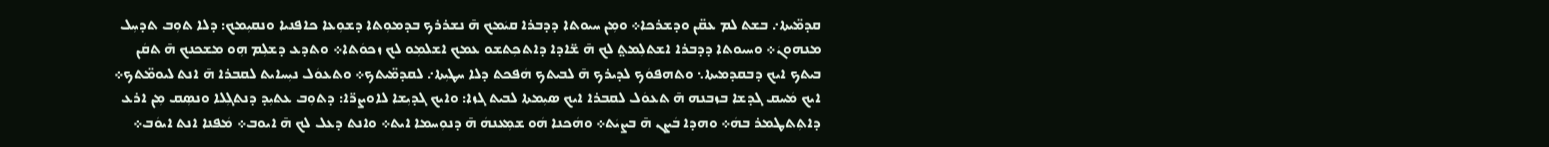ܩܕܡ̈ܝܬܐ܇ ܒܫܬ ܠܡ ܥܩ̈ܢ ܘܕܫܪܟܐ܀ ܘܡܼܢ ܚܝܘܬܐ ܕܕܒܪܐ ܩܝܿܡܟ ܗ̄ ܢܫܪܪܟ ܒܕܡܘܼܬܐ ܕܫܘܼܥܐ ܟܐܦܢܝܐ ܘܢܩܝܼܡܟ: ܕܠܐ ܬܘܼܒ ܬܕܚܼܠ ܡܢܗܘܢܿ܀ ܘܚܝܘܬܐ ܕܕܒܪܐ ܐܫܬܠܼܡܬ݀ ܠܟ ܗ̄ ܫ̈ܐܕܐ ܕܐܬܟܼܬܫܘ ܥܡܟ ܐܫܠܡܼܘ ܠܟ ܙܟܘܿܬܐ܀ ܘܬܕܥ ܕܫܠܼܡ ܗܼܘ ܡܫܟܢܟ ܗ̄ ܬܩܿܢ ܒܝܬܟ ܐܝܟ ܕܒܩܕܡܝܬܐ܆ ܘܬܗܦܘܿܟ ܠܕܝܪܟ ܗ̄ ܠܒܝܬܟ ܗܿܦܟܬ ܕܠܐ ܚܛܝܼܬܐ܇ ܠܩܕܡ̈ܝܬܟ܀ ܘܬܥܘܿܠ ܢܝܼܚܐܝܬ ܠܩܒܪܐ ܗ̄ ܐܢܬ ܠܝܘܡ̈ܬܟ܀ ܐܝܟ ܡܿܚܩ ܓܕܫܐ ܒܙܒܢܗ ܗ̄ ܬܥܘܿܠ ܠܩܒܪܐ ܐܝܟ ܣܝܼܡܬܐ ܠܒܝܬ ܓܙܐ: ܘܐܝܟ ܓܕܝܼܫܐ ܠܐܘܨܪ̈ܐ: ܕܬܘܼܒ ܥܬܝܼܕ ܕܢܬܓܼܠܐ ܘܢܣܼܩ ܡܼܢ ܐܪܥ ܕܐܬܼܬܛܡܪ ܒܗܿ܀ ܘܗܕܐ ܒܿܨܢ ܗ̄ ܒܨܝܿܬ܀ ܘܗܿܟܢܐ ܗܿܘ ܫܡܼܥܢܗܿ ܗ̄ ܕܢܘܼܚܡܐ ܐܝܬ܀ ܘܐܢܬ ܕܥܠ ܠܟ ܗ̄ ܐܝܘܒ܀ ܡܿܦܢܐ ܐܢܬ ܐܝܘܿܒ܀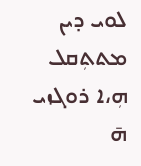ܠܘܝ ܕܝܢ ܡܬܬܼܩܠ ܗܼ،ܐ ܪܘܓܙܝ ܗ̄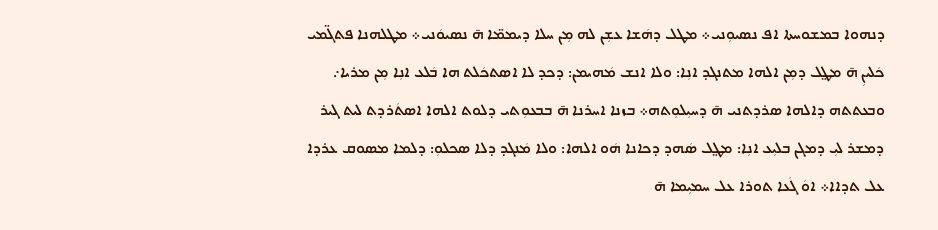ܕܢܗܘܐ ܒܡܫܘܚܬܐ ܐܦ ܢܣܝܘܼܢܝ܀ ܡܛܠ ܕܗܿܫܐ ܥܫܼܢ ܠܗ ܡܼܢ ܚܠܐ ܕܝܡܡ̈ܐ ܗ̄ ܢܣܝܘܿܢܝ܀ ܡܛܠܗܢܐ ܦܬܓ̈ܡܝ ܟܿܠܝܢܼ ܗ̄ ܡܛ݀ܠ ܕܡܼܢ ܐܠܗܐ ܡܬܢܓܕ ܐܢܼܐ: ܘܠܐ ܐܢܫ ܡܿܗܝܡܢ: ܕܟܕ ܠܐ ܐܣܬܟܿܠܬ ܗܐ ܒܿܠܥ ܐܢܼܐ ܡܼܢ ܡܪܝܐ܇ ܘܒܥܬܬܗ ܕܐܠܗܐ ܣܪܕܬܢܝ ܗ̄ ܕܚܝܼܠܘܼܬܗ܀ ܒܙܢܐ ܐܚܪܢܐ ܗ̄ ܒܒܥܘܼܬܝ ܕܠܘܬ ܐܠܗܐ ܐܣܬܿܪܕܬ ܠܝܬ ܓܝܪ ܕܡܫܪ ܠܝܼ ܕܡܓܢ ܒܠܝܼܥ ܐܢܼܐ: ܡܛ݀ܠ ܣܿܗܕ ܕܟܐܢܐ ܗܿܘ ܐܠܗܐ: ܘܠܐ ܡܿܢܓܕ ܕܠܐ ܣܟܠܘܼ: ܕܠܡܐ ܡܣܘܩ ܥܪܕܐ ܥܠ ܬܕܐܐ܀ ܐܘܿ ܓܿܥܐ ܬܘܪܐ ܥܠ ܚܡܝܼܡܐ ܗ̄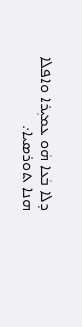ܕܠܐ ܒܿܥܐ ܗܿܘ ܥܡܝܼܪܐ ܘܐܦܠܐ ܗܢܐ ܬܘܪܣܝܐ܇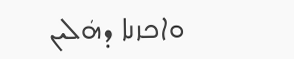ܘܐܟܙܢܐ ܕܗܿܠܝܢ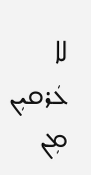ܠܐ ܥܿܪܩܝܼܢ ܡܼܢ